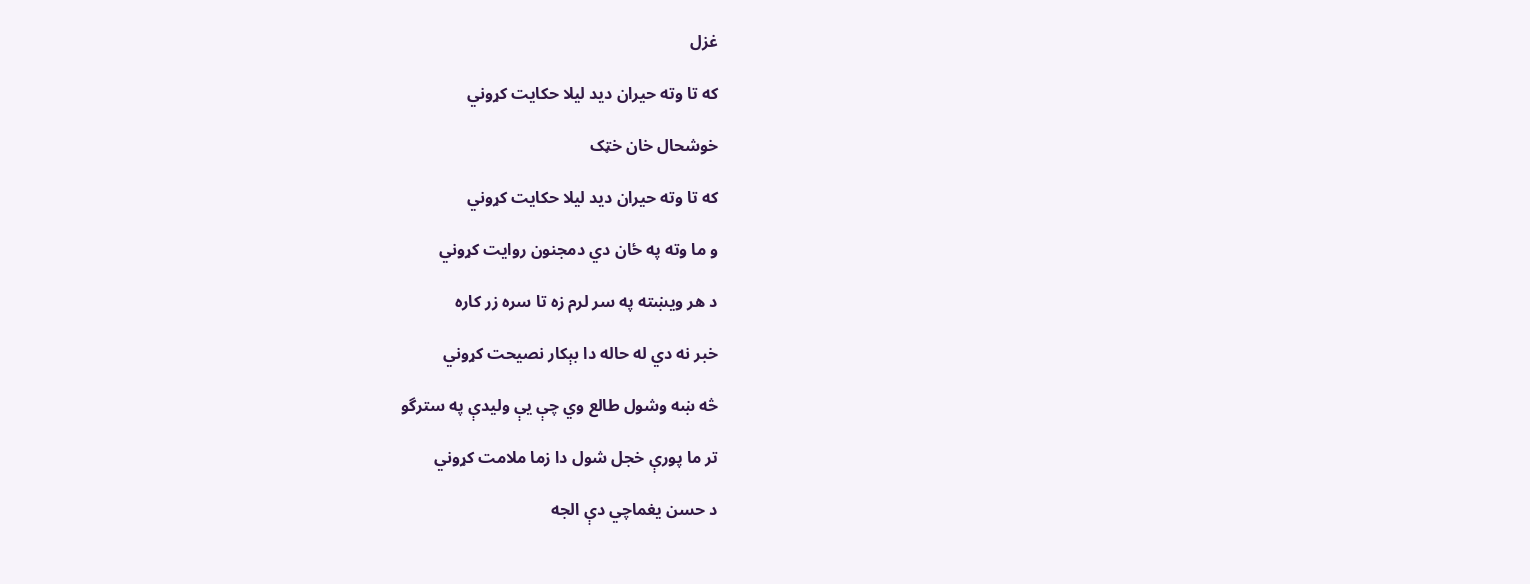غزل

که تا وته حيران ديد ليلا حکايت کړوني

خوشحال خان خټک

که تا وته حيران ديد ليلا حکايت کړوني

و ما وته په ځان دي دمجنون روايت کړوني

د هر ويښته په سر لرم زه تا سره زر کاره

خبر نه دي له حاله دا بېکار نصيحت کړوني

څه ښه وشول طالع وي چې يې وليدې په سترگو

تر ما پورې خجل شول دا زما ملامت کړوني

د حسن يغماچي دې الجه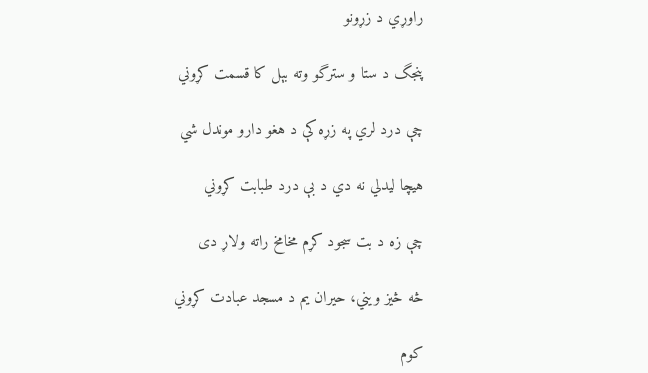راوړي د زړونو

پنجگ د ستا و سترگو وته بېل کا قسمت کړوني

چې درد لري په زړه کې د هغو دارو موندل شي

هيچا ليدلي نه دي د بې درد طبابت کړوني

چې زه د بت سجود کړم مخامخ راته ولاړ دی

څه څيز ويني، حيران يم د مسجد عبادت کړوني

کوم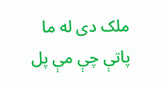ملک دی له ما پاتې چې مې پل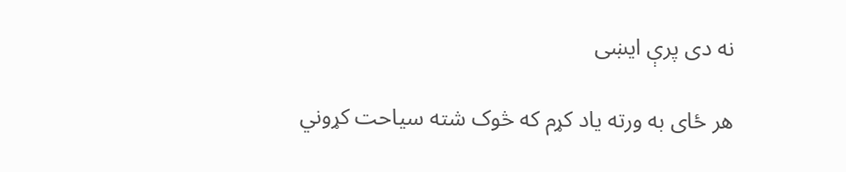نه دی پرې ايښی

هر ځای به ورته ياد کړم که څوک شته سياحت کړوني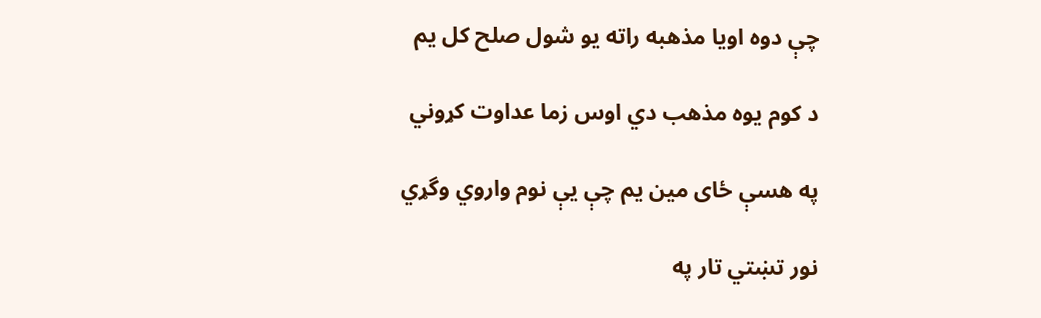چې دوه اويا مذهبه راته يو شول صلح کل يم

د کوم يوه مذهب دي اوس زما عداوت کړوني

په هسې ځای مين يم چې يې نوم واروي وگړي

نور تښتي تار په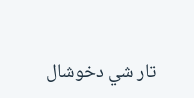تار شي دخوشال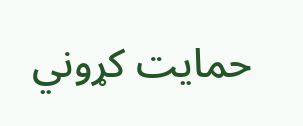حمايت کړوني